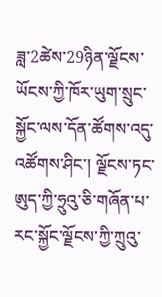ཟླ་2ཚེས་29ཉིན་ལྗོངས་ཡོངས་ཀྱི་ཁོར་ཡུག་སྲུང་སྐྱོང་ལས་དོན་ཚོགས་འདུ་འཚོགས་ཤིང་། ལྗོངས་ཏང་ཨུད་ཀྱི་ཧྲུའུ་ཅི་གཞོན་པ་རང་སྐྱོང་ལྗོངས་ཀྱི་ཀྲུའུ་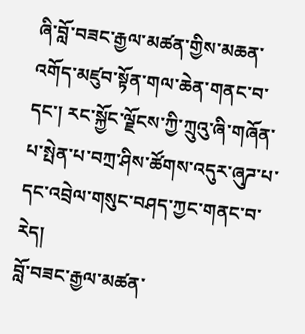ཞི་བློ་བཟང་རྒྱལ་མཚན་གྱིས་མཆན་འགོད་མཛུབ་སྟོན་གལ་ཆེན་གནང་བ་དང་། རང་སྐྱོང་ལྗོངས་ཀྱི་ཀྲུའུ་ཞི་གཞོན་པ་སྤེན་པ་བཀྲ་ཤིས་ཚོགས་འདུར་ཞུཌ་པ་དང་འབྲེལ་གསུང་བཤད་ཀྱང་གནང་བ་རེད།
བློ་བཟང་རྒྱལ་མཚན་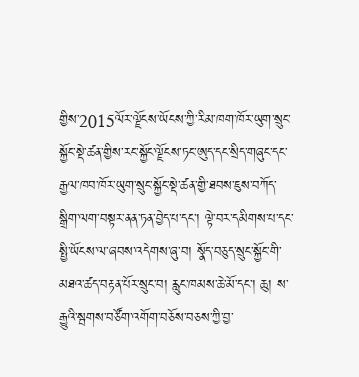གྱིས་2015ལོར་ལྗོངས་ཡོངས་ཀྱི་རིམ་ཁག་ཁོར་ཡུག་སྲུང་སྐྱོང་སྡེ་ཚན་གྱིས་རང་སྐྱོང་ལྗོངས་ཏང་ཨུད་དང་སྲིད་གཞུང་དང་རྒྱལ་ཁབ་ཁོར་ཡུག་སྲུང་སྐྱོང་སྡེ་ཚན་གྱི་ཐབས་ཇུས་བཀོད་སྒྲིག་ལག་བསྟར་ནན་ཏན་བྱེད་པ་དང་། ལྟེ་བར་དམིགས་པ་དང་སྤྱི་ཡོངས་ལ་ཞབས་འདེགས་ཞུ་བ། སྣོད་བཅུད་སྲུང་སྐྱོང་གི་མཐའ་ཚད་བརྟན་པོར་སྲུང་བ། རླུང་ཁམས་ཆེ་མོ་དང་། ཆུ། ས་རྒྱུའི་སྦགས་བཙོག་འགོག་བཅོས་བཅས་ཀྱི་བྱ་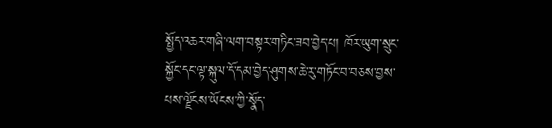སྤྱོད་འཆར་གཞི་ལག་བསྟར་གཏིང་ཟབ་བྱེད་པ། ཁོར་ཡུག་སྲུང་སྐྱོང་དང་ལྟ་སྐུལ་དོ་དམ་བྱེད་ཤུགས་ཆེ་རུ་གཏོང་བ་བཅས་བྱས་པས་ལྗོངས་ཡོངས་ཀྱི་སྣོད་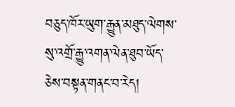བཅུད་ཁོར་ཡུག་རྒྱུན་མཐུད་ལེགས་སུ་འགྲོ་རྒྱུ་འགན་ལེན་ཐུབ་ཡོད་ཅེས་བསྟན་གནང་བ་རེད།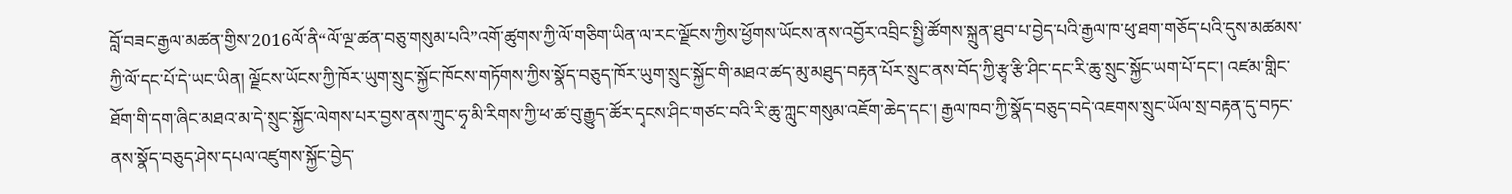བློ་བཟང་རྒྱལ་མཚན་གྱིས་2016ལོ་ནི“ལོ་ལྔ་ཚན་བཅུ་གསུམ་པའི”འགོ་ཚུགས་ཀྱི་ལོ་གཅིག་ཡིན་ལ་རང་ལྗོངས་ཀྱིས་ཕྱོགས་ཡོངས་ནས་འབྱོར་འབྲིང་སྤྱི་ཚོགས་སྐྲུན་ཐུབ་པ་བྱེད་པའི་རྒྱལ་ཁ་ཕུ་ཐག་གཅོད་པའི་དུས་མཚམས་ཀྱི་ལོ་དང་པོ་དེ་ཡང་ཡིན། ལྗོངས་ཡོངས་ཀྱི་ཁོར་ཡུག་སྲུང་སྐྱོང་ཁོངས་གཏོགས་ཀྱིས་སྣོད་བཅུད་ཁོར་ཡུག་སྲུང་སྐྱོང་གི་མཐའ་ཚད་མུ་མཐུད་བརྟན་པོར་སྲུང་ནས་བོད་ཀྱི་རྩྭ་རྩི་ཤིང་དང་རི་ཆུ་སྲུང་སྐྱོང་ཡག་པོ་དང་། འཛམ་གླིང་ཐོག་གི་དག་ཞིང་མཐའ་མ་དེ་སྲུང་སྐྱོང་ལེགས་པར་བྱས་ནས་ཀྲུང་ཧྭ་མི་རིགས་ཀྱི་ཕ་ཚ་བུ་རྒྱུད་ཚོར་དྭངས་ཤིང་གཙང་བའི་རི་ཆུ་ཀླུང་གསུམ་འཇོག་ཆེད་དང་། རྒྱལ་ཁབ་ཀྱི་སྣོད་བཅུད་བདེ་འཇགས་སྲུང་ཡོལ་སྲ་བརྟན་དུ་བཏང་ནས་སྣོད་བཅུད་ཤེས་དཔལ་འཛུགས་སྐྱོང་བྱེད་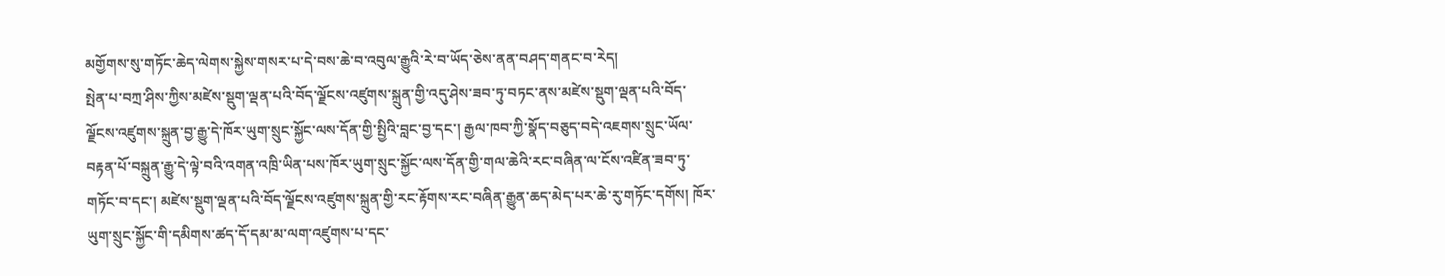མགྱོགས་སུ་གཏོང་ཆེད་ལེགས་སྐྱེས་གསར་པ་དེ་བས་ཆེ་བ་འབུལ་རྒྱུའི་རེ་བ་ཡོད་ཅེས་ནན་བཤད་གནང་བ་རེད།
སྤེན་པ་བཀྲ་ཤིས་ཀྱིས་མཛེས་སྡུག་ལྡན་པའི་བོད་ལྗོངས་འཛུགས་སྐྲུན་གྱི་འདུ་ཤེས་ཟབ་ཏུ་བཏང་ནས་མཛེས་སྡུག་ལྡན་པའི་བོད་ལྗོངས་འཛུགས་སྐྲུན་བྱ་རྒྱུ་དེ་ཁོར་ཡུག་སྲུང་སྐྱོང་ལས་དོན་གྱི་སྤྱིའི་བླང་བྱ་དང་། རྒྱལ་ཁབ་ཀྱི་སྣོད་བཅུད་བདེ་འཇགས་སྲུང་ཡོལ་བརྟན་པོ་བསྐྲུན་རྒྱུ་དེ་ལྟེ་བའི་འགན་འཁྲི་ཡིན་པས་ཁོར་ཡུག་སྲུང་སྐྱོང་ལས་དོན་གྱི་གལ་ཆེའི་རང་བཞིན་ལ་ངོས་འཛིན་ཟབ་ཏུ་གཏོང་བ་དང་། མཛེས་སྡུག་ལྡན་པའི་བོད་ལྗོངས་འཛུགས་སྐྲུན་གྱི་རང་རྟོགས་རང་བཞིན་རྒྱུན་ཆད་མེད་པར་ཆེ་རུ་གཏོང་དགོས། ཁོར་ཡུག་སྲུང་སྐྱོང་གི་དམིགས་ཚད་དོ་དམ་མ་ལག་འཛུགས་པ་དང་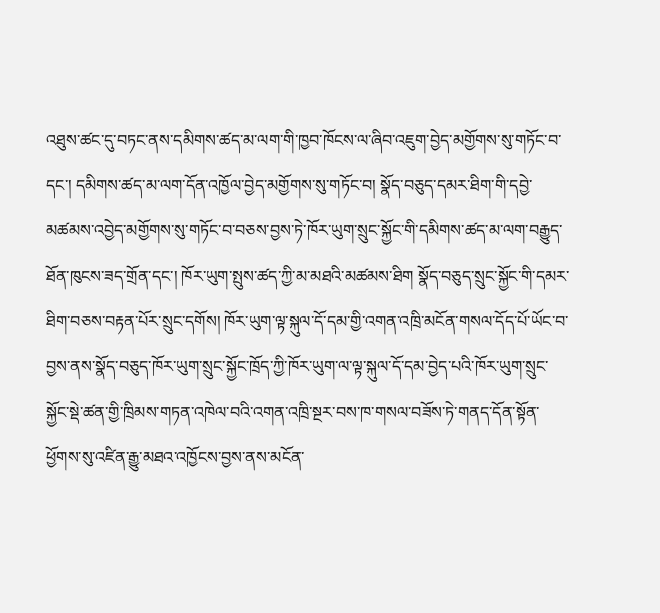འཐུས་ཚང་དུ་བཏང་ནས་དམིགས་ཚད་མ་ལག་གི་ཁྱབ་ཁོངས་ལ་ཞིབ་འཇུག་བྱེད་མགྱོགས་སུ་གཏོང་བ་དང་། དམིགས་ཚད་མ་ལག་དོན་འཁྱོལ་བྱེད་མགྱོགས་སུ་གཏོང་བ། སྣོད་བཅུད་དམར་ཐིག་གི་དབྱེ་མཚམས་འབྱེད་མགྱོགས་སུ་གཏོང་བ་བཅས་བྱས་ཏེ་ཁོར་ཡུག་སྲུང་སྐྱོང་གི་དམིགས་ཚད་མ་ལག་བརྒྱུད་ཐོན་ཁུངས་ཟད་གྲོན་དང་། ཁོར་ཡུག་སྤུས་ཚད་ཀྱི་མ་མཐའི་མཚམས་ཐིག སྣོད་བཅུད་སྲུང་སྐྱོང་གི་དམར་ཐིག་བཅས་བརྟན་པོར་སྲུང་དགོས། ཁོར་ཡུག་ལྟ་སྐུལ་དོ་དམ་གྱི་འགན་འཁྲི་མངོན་གསལ་དོད་པོ་ཡོང་བ་བྱས་ནས་སྣོད་བཅུད་ཁོར་ཡུག་སྲུང་སྐྱོང་ཁྲོད་ཀྱི་ཁོར་ཡུག་ལ་ལྟ་སྐུལ་དོ་དམ་བྱེད་པའི་ཁོར་ཡུག་སྲུང་སྐྱོང་སྡེ་ཚན་གྱི་ཁྲིམས་གཏན་འཁེལ་བའི་འགན་འཁྲི་སྔར་བས་ཁ་གསལ་བཟོས་ཏེ་གནད་དོན་སྟོན་ཕྱོགས་སུ་འཛིན་རྒྱུ་མཐའ་འཁྱོངས་བྱས་ནས་མངོན་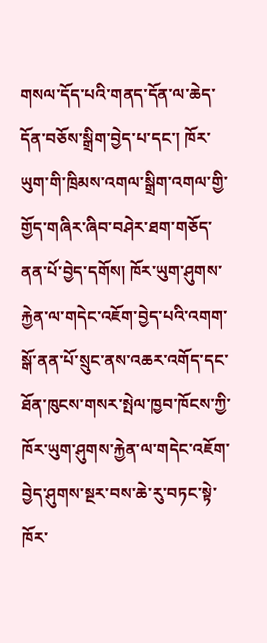གསལ་དོད་པའི་གནད་དོན་ལ་ཆེད་དོན་བཅོས་སྒྲིག་བྱེད་པ་དང་། ཁོར་ཡུག་གི་ཁྲིམས་འགལ་སྒྲིག་འགལ་གྱི་གྱོད་གཞིར་ཞིབ་བཤེར་ཐག་གཅོད་ནན་པོ་བྱེད་དགོས། ཁོར་ཡུག་ཤུགས་རྐྱེན་ལ་གདེང་འཇོག་བྱེད་པའི་འགག་སྒོ་ནན་པོ་སྲུང་ནས་འཆར་འགོད་དང་ཐོན་ཁུངས་གསར་སྤེལ་ཁྱབ་ཁོངས་ཀྱི་ཁོར་ཡུག་ཤུགས་རྐྱེན་ལ་གདེང་འཇོག་བྱེད་ཤུགས་སྔར་བས་ཆེ་རུ་བཏང་སྟེ་ཁོར་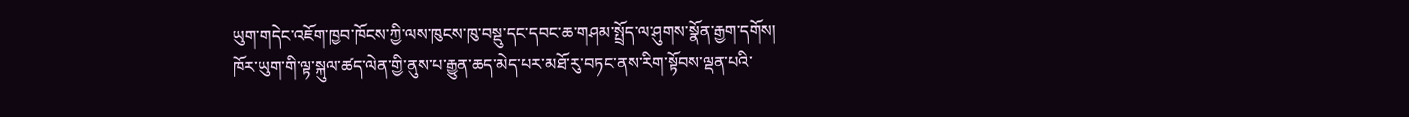ཡུག་གདེང་འཇོག་ཁྱབ་ཁོངས་ཀྱི་ལས་ཁུངས་ཁུ་བསྡུ་དང་དབང་ཆ་གཤམ་སྤྲོད་ལ་ཤུགས་སྣོན་རྒྱག་དགོས། ཁོར་ཡུག་གི་ལྟ་སྐུལ་ཚད་ལེན་གྱི་ནུས་པ་རྒྱུན་ཆད་མེད་པར་མཐོ་རུ་བཏང་ནས་རིག་སྟོབས་ལྡན་པའི་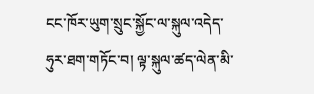ངང་ཁོར་ཡུག་སྲུང་སྐྱོང་ལ་སྐུལ་འདེད་ཧུར་ཐག་གཏོང་བ། ལྟ་སྐུལ་ཚད་ལེན་མི་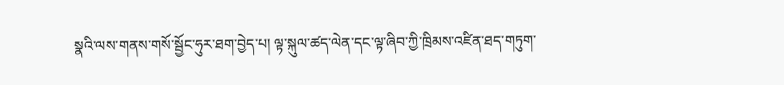སྣའི་ལས་གནས་གསོ་སྦྱོང་ཧུར་ཐག་བྱེད་པ། ལྟ་སྐུལ་ཚད་ལེན་དང་ལྟ་ཞིབ་ཀྱི་ཁྲིམས་འཛིན་ཐད་གཏུག་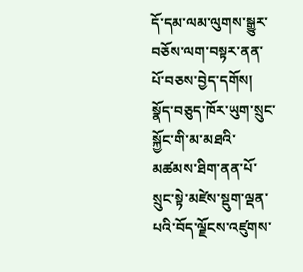དོ་དམ་ལམ་ལུགས་སྒྱུར་བཅོས་ལག་བསྟར་ནན་པོ་བཅས་བྱེད་དགོས། སྣོད་བཅུད་ཁོར་ཡུག་སྲུང་སྐྱོང་གི་མ་མཐའི་མཚམས་ཐིག་ནན་པོ་སྲུང་སྟེ་མཛེས་སྡུག་ལྡན་པའི་བོད་ལྗོངས་འཛུགས་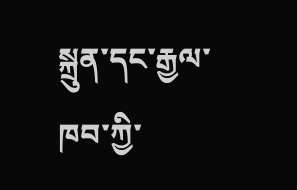སྐྲུན་དང་རྒྱལ་ཁབ་ཀྱི་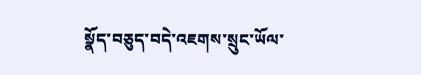སྣོད་བཅུད་བདེ་འཇགས་སྲུང་ཡོལ་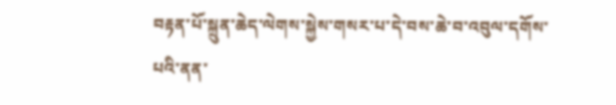བརྟན་པོ་སྐྲུན་ཆེད་ལེགས་སྐྱེས་གསར་པ་དེ་བས་ཆེ་བ་འབུལ་དགོས་པའི་ནན་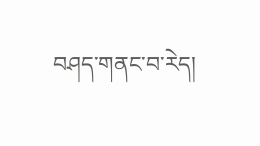བཤད་གནང་བ་རེད།